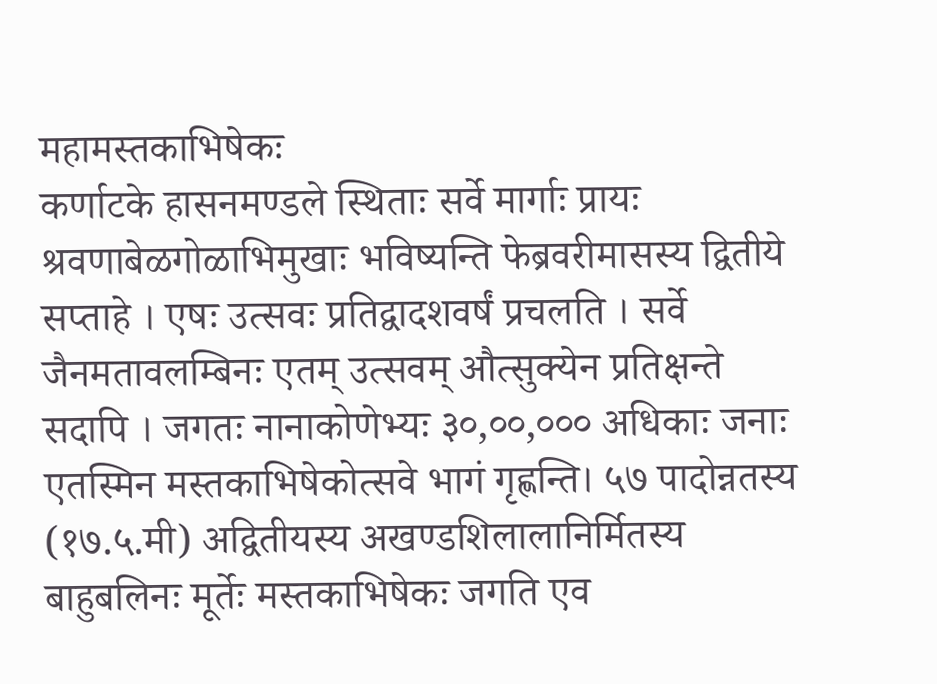महामस्तकाभिषेकः
कर्णाटके हासनमण्डले स्थिताः सर्वे मार्गाः प्रायः श्रवणाबेळगोळाभिमुखाः भविष्यन्ति फेब्रवरीमासस्य द्वितीये सप्ताहे । एषः उत्सवः प्रतिद्वादशवर्षं प्रचलति । सर्वे जैनमतावलम्बिनः एतम् उत्सवम् औत्सुक्येन प्रतिक्षन्ते सदापि । जगतः नानाकोणेभ्यः ३०,००,००० अधिकाः जनाः एतस्मिन मस्तकाभिषेकोत्सवे भागं गृह्णन्ति। ५७ पादोन्नतस्य (१७.५.मी) अद्वितीयस्य अखण्डशिलालानिर्मितस्य बाहुबलिनः मूर्तेः मस्तकाभिषेकः जगति एव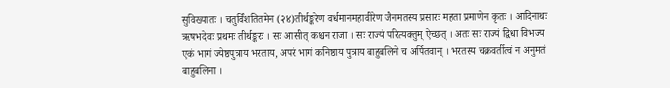सुविख्यातः । चतुर्विंशतितमेन (२४)तीर्थङ्करेण वर्धमानमहावीरेण जैनमतस्य प्रसारः महता प्रमाणेन कृतः । आदिनाथः ऋषभदेवः प्रथमः तीर्थङ्करः । सः आसीत् कश्चन राजा । सः राज्यं परित्यक्तुम् ऐच्छत् । अतः सः राज्यं द्विधा विभज्य एकं भागं ज्येष्ठपुत्राय भरताय, अपरं भागं कनिष्ठाय पुत्राय बाहुबलिने च अर्पितवान् । भरतस्य चक्रवर्तीत्वं न अनुमतं बाहुबलिना ।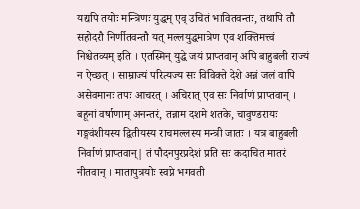यद्यपि तयोः मन्त्रिणः युद्धम् एव् उचितं भावितवन्तः, तथापि तौ सहोदरौ निर्णीतवन्तौ यत् मल्लयुद्धमात्रेण एव शक्तिमत्त्वं निश्चेतव्यम् इति । एतस्मिन् युद्धे जयं प्राप्तवान् अपि बाहुबली राज्यं न ऐच्छत् । साम्राज्यं परित्यज्य सः विविक्ते देशे अन्नं जलं वापि असेवमानः तपः आचरत् । अचिरात् एव सः निर्वाणं प्राप्तवान् । बहूनां वर्षाणाम् अनन्तरं, तन्नाम दशमे शतके, चावुण्डरायः गङ्गवंशीयस्य द्वितीयस्य राचमल्लस्य मन्त्री जातः । यत्र बाहुबली निर्वाणं प्राप्तवान्| तं पौदनपुरप्रदेशं प्रति सः कदाचित मातरं नीतवान् । मातापुत्रयोः स्वप्ने भगवती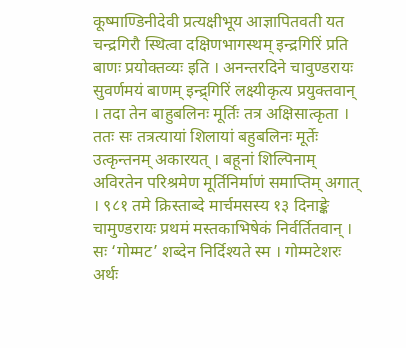कूष्माण्डिनीदेवी प्रत्यक्षीभूय आज्ञापितवती यत चन्द्रगिरौ स्थित्वा दक्षिणभागस्थम् इन्द्रगिरिं प्रति बाणः प्रयोक्तव्यः इति । अनन्तरदिने चावुण्डरायः सुवर्णमयं बाणम् इन्द्र्गिरिं लक्ष्यीकृत्य प्रयुक्तवान् । तदा तेन बाहुबलिनः मूर्तिः तत्र अक्षिसात्कृता । ततः सः तत्रत्यायां शिलायां बहुबलिनः मूर्तेः उत्कृन्तनम् अकारयत् । बहूनां शिल्पिनाम् अविरतेन परिश्रमेण मूर्तिनिर्माणं समाप्तिम् अगात् । ९८१ तमे क्रिस्ताब्दे मार्चमसस्य १३ दिनाङ्के चामुण्डरायः प्रथमं मस्तकाभिषेकं निर्वर्तितवान् । सः ‘गोम्मट’ शब्देन निर्दिश्यते स्म । गोम्मटेशरः अर्थः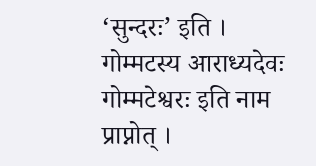‘सुन्दरः’ इति । गोम्मटस्य आराध्यदेवः गोम्मटेश्वरः इति नाम प्राप्नोत् ।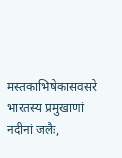मस्तकाभिषेकासवसरे भारतस्य प्रमुखाणां नदीनां जलैः,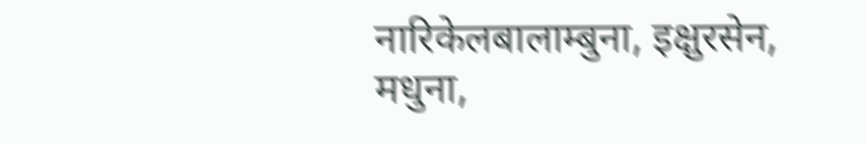नारिकेलबालाम्बुना, इक्षुरसेन, मधुना,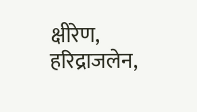क्षीरेण, हरिद्राजलेन,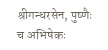श्रीगन्धरसेन, पुष्णैः च अभिषेकः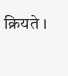क्रियते ।